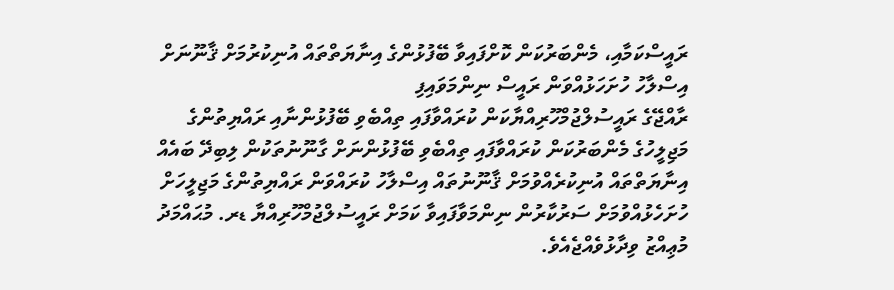ރައީސްކަމާއި، މެންބަރުކަން ކޮށްފައިވާ ބޭފުޅުންގެ އިނާޔަތްތައް އުނިކުރުމަށް ޤާނޫނަށް އިސްލާހު ހުށަހަޅުއްވަން ރައީސް ނިންމަވައިފި
ރާއްޖޭގެ ރައީސުލްޖުމްހޫރިއްޔާކަން ކުރައްވާފައި ތިއްބެވި ބޭފުޅުންނާއި ރައްޔިތުންގެ މަޖިލީހުގެ މެންބަރުކަން ކުރައްވާފައި ތިއްބެވި ބޭފުޅުންނަށް ގާނޫނުތަކުން ލިބިދޭ ބައެއް އިނާޔަތްތައް އުނިކުރެއްވުމަށް ޤާނޫނުތައް އިސްލާހު ކުރައްވަން ރައްޔިތުންގެ މަޖިލީހަށް ހުށަހެޅުއްވުމަށް ސަރުކާރުން ނިންމަވާފައިވާ ކަމަށް ރައީސުލްޖުމްހޫރިއްޔާ ޑރ. މުޙައްމަދު މުޢިއްޒު ވިދާޅުވެއްޖެއެވެ.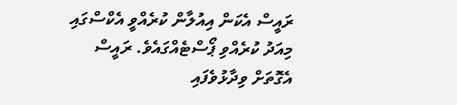ރައީސް އެކަން އިއުލާން ކުރެއްވީ އެކްސްގައި މިއަދު ކުރެއްވި ޕޯސްޓެއްގައެވެ. ރައީސް އެގޮތަށް ވިދާޅުވެފައި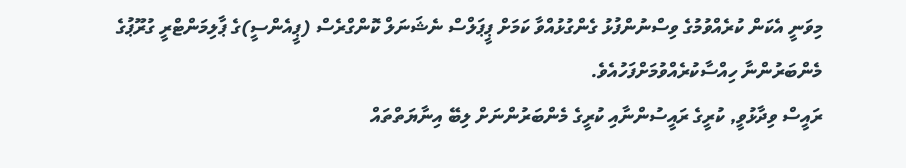މިވަނީ އެކަން ކުރެއްވުމުގެ ވިސްނުންފުޅު ގެންގުޅުއްވާ ކަމަށް ޕީޕަލްސް ނެޝަނަލް ކޮންގްރެސް (ޕީއެންސީ)ގެ ޕާލިމަންޓްރީ ގުރޫޕުގެ މެންބަރުންނާ ހިއްސާކުރެއްވުމަށްފަހުއެވެ.
ރައީސް ވިދާޅުވީ, ކުރީގެ ރައީސުންނާއި ކުރީގެ މެންބަރުންނަށް ލިބޭ އިނާޔަތްތައް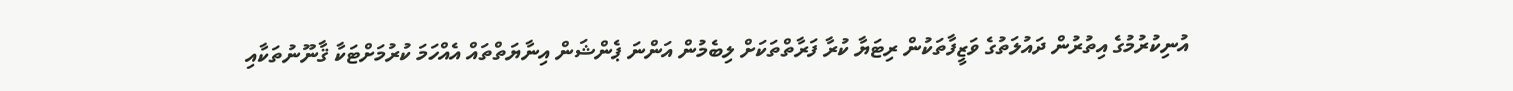އުނިކުރުމުގެ އިތުރުން ދައުލަތުގެ ވަޒީފާތަކުން ރިޓަޔާ ކުރާ ފަރާތްތަކަށް ލިބެމުން އަންނަ ޕެންޝަން އިނާޔަތްތައް އެއްހަމަ ކުރުމަށްޓަކާ ޤާނޫނުތަކާއި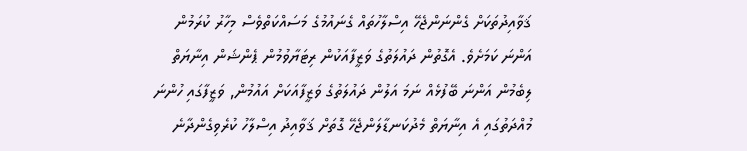ޤަވާއިދުތަކަށް ގެންނަންޖެހޭ އިސްލާހުތައް ގެނައުމުގެ މަސައްކަތްވެސް މިހާރު ކުރަމުން އަންނަ ކަމަށެވެ. އެގޮތުން ދައުލަތުގެ ވަޒީފާއަކުން ރިޓަޔާވުމުން ޕެންޝަން އިނާޔަތް ލިބެމުން އަންނަ ބޭފުޅެއް ނަމަ އަލުން ދައުލަތުގެ ވަޒީފާއަކަށް އައުމުން, ވަޒީފާގައި ހުންނަ މުއްދަތުގައި އެ އިނާޔަތް މެދުކަނޑާލަންޖެހޭ ގޮތަށް ޤަވާއިދު އިސްލާހު ކުރެވިގެންދާނެ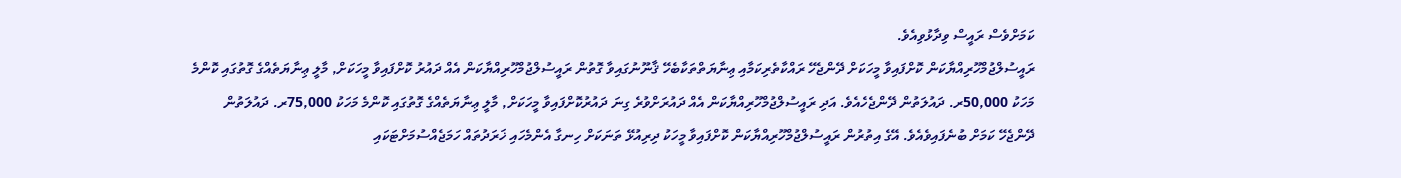ކަމަށްވެސް ރައީސް ވިދާޅުވިއެވެ.
ރައީސުލްޖުމްހޫރިއްޔާކަން ކޮށްފައިވާ މީހަކަށް ދޭންޖެހޭ ރައްކާތެރިކަމާއި ޢިނާޔަތްތަކާބެހޭ ޤާނޫނުގައިވާ ގޮތުން ރައީސުލްޖުމްހޫރިއްޔާކަން އެއް ދައުރު ކޮށްފައިވާ މީހަކަށް, މާލީ ޢިނާޔަތެއްގެ ގޮތުގައި ކޮންމެ މަހަކު 50,000ރ. ދައުލަތުން ދޭންޖެހެއެވެ. އަދި ރައީސުލްޖުމްހޫރިއްޔާކަން އެއް ދައުރަށްވުރެ ގިނަ ދައުރުކޮށްފައިވާ މީހަކަށް, މާލީ ޢިނާޔަތެއްގެ ގޮތުގައި ކޮންމެ މަހަކު 75,000ރ. ދައުލަތުން ދޭންޖެހޭ ކަމަށް ބުނެފައިވެއެވެ. އޭގެ އިތުރުން ރައީސުލްޖުމްހޫރިއްޔާކަން ކޮށްފައިވާ މީހަކު ދިރިއުޅޭ ތަނަކަށް ހިނގާ އެންމެހައި ޚަރަދުތައް ހަމަޖެއްސުމަށްޓަކައި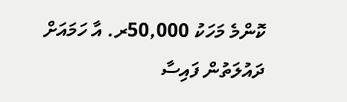ކޮންމެ މަހަކު 50,000ރ. އާ ހަމައަށް ދައުލަތުން ފައިސާ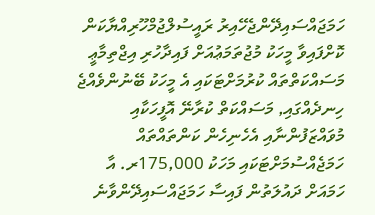ހަމަޖައްސައިދޭންޖެހޭއިރު ރައީސުލްޖުމްހޫރިއްޔާކަން ކޮށްފައިވާ މީހަކު މުޖުތަމަޢުއަށް ފައިދާހުރި އިޖްތިމާޢީ މަސައްކަތްތައް ކުރުމަށްޓަކައި އެ މީހަކު ބޭނުންވެއްޖެ ހިނދެއްގައި, މަސައްކަތް ކުރާނޭ އޮފީހަކާއި މުވައްޒަފުންނާއި އެހެނިހެން ކަންތައްތައް ހަމަޖެއްސުމަށްޓަކައި މަހަކު 175,000ރ. އާ ހަމައަށް ދައުލަތުން ފައިސާ ހަމަޖައްސައިދޭންވާނެ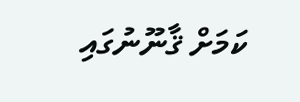ކަމަށް ޤާނޫނުގައި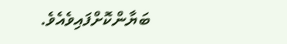ބަޔާންކޮށްފައިވެއެވެ.